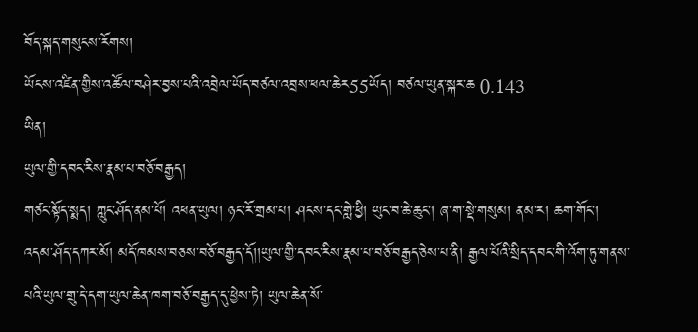བོད་སྐད་གསུངས་རོགས།
ཡོངས་འཛིན་གྱིས་འཚོལ་བཤེར་བྱས་པའི་འབྲེལ་ཡོད་བཙལ་འབྲས་ཕལ་ཆེར55ཡོད། བཙལ་ཡུན་སྐར་ཆ 0.143
ཡིན།
ཡུལ་གྱི་དབང་རིས་རྣམ་པ་བཅོ་བརྒྱད།
གཙང་སྟོད་སྨད། ཀླུང་ཤོད་ནམ་པོ། འཕན་ཡུལ། ཉང་རོ་གྲམ་པ། ཤངས་དང་གླེ་ཕྱི། ཡུང་བ་ཆེ་ཆུང་། ཞ་ག་སྡེ་གསུམ། ནམ་ར། ཆག་གོང་། འདམ་ཤོད་དཀར་མོ། མདོ་ཁམས་བཅས་བཅོ་བརྒྱད་དོ།།ཡུལ་གྱི་དབང་རིས་རྣམ་པ་བཅོ་བརྒྱད་ཅེས་པ་ནི། རྒྱལ་པོའི་སྲིད་དབང་གི་འོག་ཏུ་གནས་པའི་ཡུལ་གྲུ་དེ་དག་ཡུལ་ཆེན་ཁག་བཅོ་བརྒྱད་དུ་ཕྱེས་ཏེ། ཡུལ་ཆེན་སོ་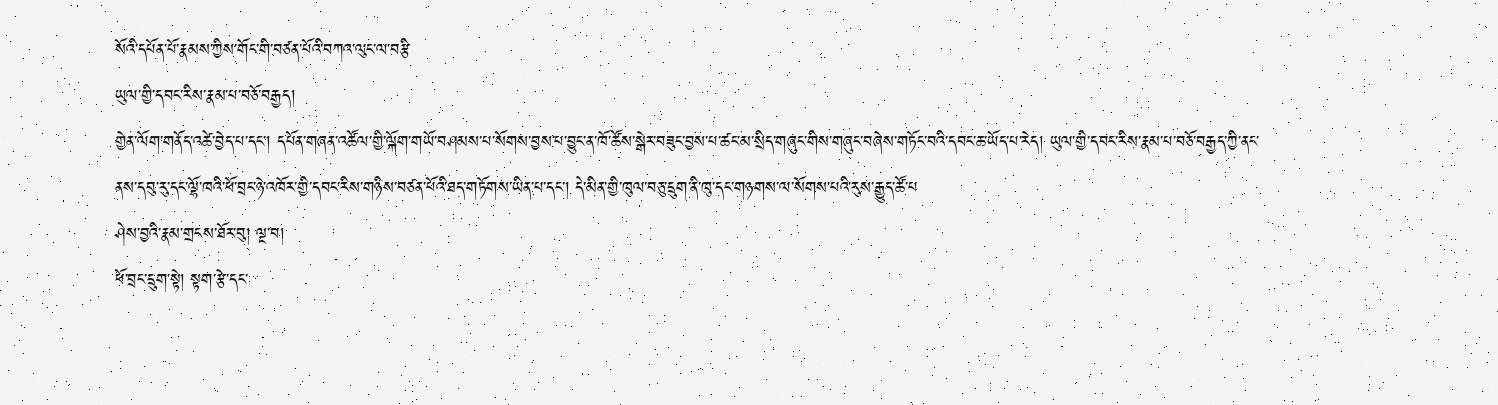སོའི་དཔོན་པོ་རྣམས་ཀྱིས་གོང་གི་བཙན་པོའི་བཀའ་ལུང་ལ་བརྩི
ཡུལ་གྱི་དབང་རིས་རྣམ་པ་བཅོ་བརྒྱད།
གྱེན་ལོག་གནོད་འཚེ་བྱེད་པ་དང་། དཔོན་གཞན་འཚོལ་གྱི་ལྐོག་གཡོ་བཤམས་པ་སོགས་བྱས་པ་བྱུང་ན་ཁོ་ཚོས་སྒེར་བཟུང་བྱས་པ་ཚང་མ་སྲིད་གཞུང་གིས་གཞུང་བཞེས་གཏོང་བའི་དབང་ཆ་ཡོད་པ་རེད། ཡུལ་གྱི་དབང་རིས་རྣམ་པ་བཅོ་བརྒྱད་ཀྱི་ནང་ནས་དབུ་རུ་དང་ལྷོ་ཁའི་ཕོ་བྲང་ཉེ་འཁོར་གྱི་དབང་རིས་གཉིས་བཙན་པོའི་ཐད་གཏོགས་ཡིན་པ་དང་། དེ་མིན་གྱི་ཁུལ་བཅུ་དྲུག་ནི་ཁུ་དང་གཉགས་ལ་སོགས་པའི་རུས་རྒྱུད་ཚོ་པ
ཤེས་བྱའི་རྣམ་གྲངས་ཐོར་བུ། ལྔ་བ།
ཕོ་བྲང་དྲུག་སྟེ། སྟག་རྩེ་དང་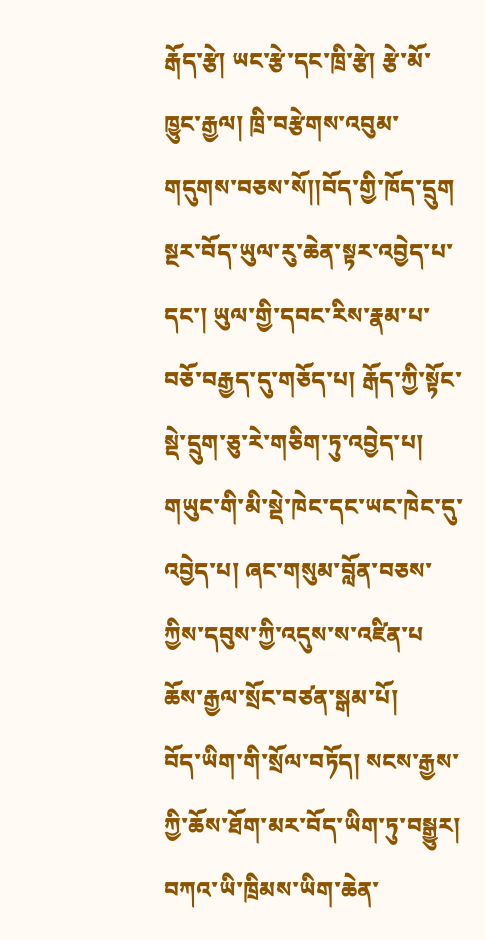རྒོད་རྩེ། ཡང་རྩེ་དང་ཁྲི་རྩེ། རྩེ་མོ་ཁྱུང་རྒྱལ། ཁྲི་བརྩེགས་འབུམ་གདུགས་བཅས་སོ།།བོད་གྱི་ཁོད་དྲུག སྔར་བོད་ཡུལ་རུ་ཆེན་སྟར་འབྱེད་པ་དང་། ཡུལ་གྱི་དབང་རིས་རྣམ་པ་བཅོ་བརྒྱད་དུ་གཅོད་པ། རྒོད་ཀྱི་སྟོང་སྡེ་དྲུག་ཅུ་རེ་གཅིག་ཏུ་འབྱེད་པ། གཡུང་གི་མི་སྡེ་ཁེང་དང་ཡང་ཁེང་དུ་འབྱེད་པ། ཞང་གསུམ་བློན་བཅས་ཀྱིས་དབུས་ཀྱི་འདུས་ས་འཛིན་པ
ཆོས་རྒྱལ་སྲོང་བཙན་སྒམ་པོ།
བོད་ཡིག་གི་སྲོལ་བཏོད། སངས་རྒྱས་ཀྱི་ཆོས་ཐོག་མར་བོད་ཡིག་ཏུ་བསྒྱུར། བཀའ་ཡི་ཁྲིམས་ཡིག་ཆེན་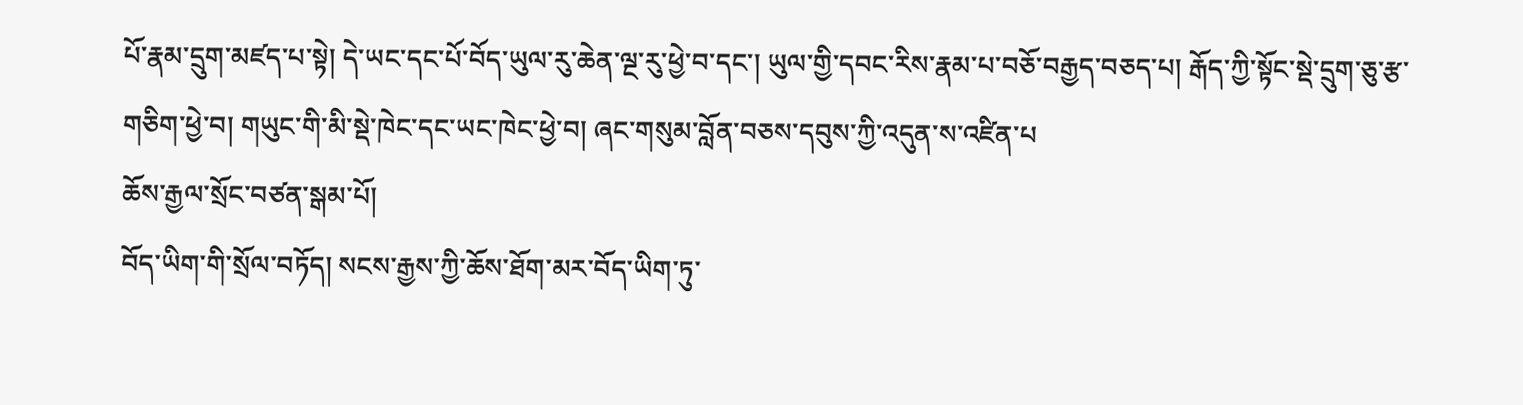པོ་རྣམ་དྲུག་མཛད་པ་སྟེ། དེ་ཡང་དང་པོ་བོད་ཡུལ་རུ་ཆེན་ལྔ་རུ་ཕྱེ་བ་དང་། ཡུལ་གྱི་དབང་རིས་རྣམ་པ་བཅོ་བརྒྱད་བཅད་པ། རྒོད་ཀྱི་སྟོང་སྡེ་དྲུག་ཅུ་རྩ་གཅིག་ཕྱེ་བ། གཡུང་གི་མི་སྡེ་ཁེང་དང་ཡང་ཁེང་ཕྱེ་བ། ཞང་གསུམ་བློན་བཅས་དབུས་ཀྱི་འདུན་ས་འཛིན་པ
ཆོས་རྒྱལ་སྲོང་བཙན་སྒམ་པོ།
བོད་ཡིག་གི་སྲོལ་བཏོད། སངས་རྒྱས་ཀྱི་ཆོས་ཐོག་མར་བོད་ཡིག་ཏུ་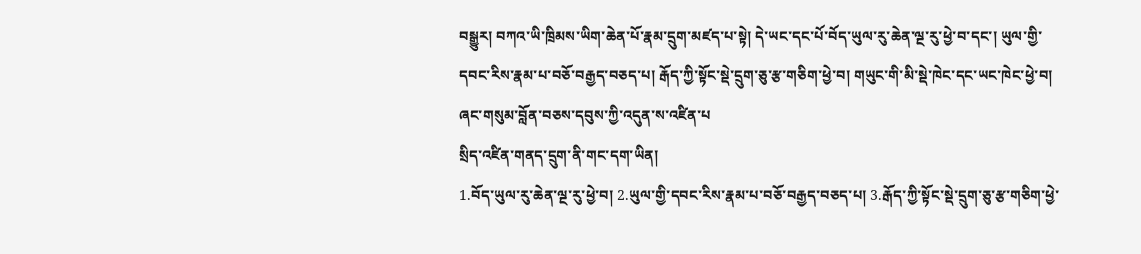བསྒྱུར། བཀའ་ཡི་ཁྲིམས་ཡིག་ཆེན་པོ་རྣམ་དྲུག་མཛད་པ་སྟེ། དེ་ཡང་དང་པོ་བོད་ཡུལ་རུ་ཆེན་ལྔ་རུ་ཕྱེ་བ་དང་། ཡུལ་གྱི་དབང་རིས་རྣམ་པ་བཅོ་བརྒྱད་བཅད་པ། རྒོད་ཀྱི་སྟོང་སྡེ་དྲུག་ཅུ་རྩ་གཅིག་ཕྱེ་བ། གཡུང་གི་མི་སྡེ་ཁེང་དང་ཡང་ཁེང་ཕྱེ་བ། ཞང་གསུམ་བློན་བཅས་དབུས་ཀྱི་འདུན་ས་འཛིན་པ
སྲིད་འཛིན་གནད་དྲུག་ནི་གང་དག་ཡིན།
1.བོད་ཡུལ་རུ་ཆེན་ལྔ་རུ་ཕྱེ་བ། 2.ཡུལ་གྱི་དབང་རིས་རྣམ་པ་བཅོ་བརྒྱད་བཅད་པ། 3.རྒོད་ཀྱི་སྟོང་སྡེ་དྲུག་ཅུ་རྩ་གཅིག་ཕྱེ་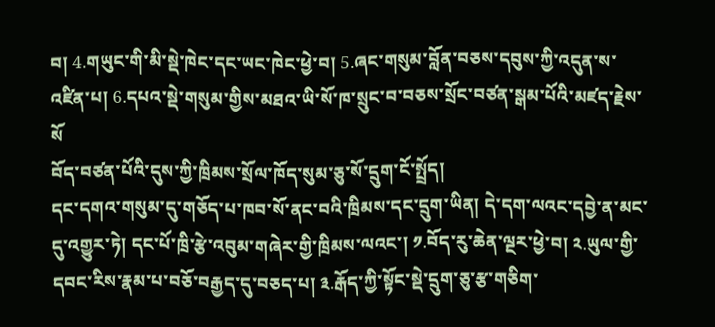བ། 4.གཡུང་གི་མི་སྡེ་ཁེང་དང་ཡང་ཁེང་ཕྱེ་བ། 5.ཞང་གསུམ་བློན་བཅས་དབུས་ཀྱི་འདུན་ས་འཛིན་པ། 6.དཔའ་སྡེ་གསུམ་གྱིས་མཐའ་ཡི་སོ་ཁ་སྲུང་བ་བཅས་སྲོང་བཙན་སྒམ་པོའི་མཛད་རྗེས་སོ
བོད་བཙན་པོའི་དུས་ཀྱི་ཁྲིམས་སྲོལ་ཁོད་སུམ་ཅུ་སོ་དྲུག་ངོ་སྤྲོད།
དང་དགའ་གསུམ་དུ་གཅོད་པ་ཁབ་སོ་ནང་བའི་ཁྲིམས་དང་དྲུག་ཡིན། དེ་དག་ལའང་དབྱེ་ན་མང་དུ་འགྱུར་ཏེ། དང་པོ་ཁྲི་རྩེ་འབུམ་གཞེར་གྱི་ཁྲིམས་ལའང་། ༡.བོད་རུ་ཆེན་ལྔར་ཕྱེ་བ། ༢.ཡུལ་གྱི་དབང་རིས་རྣམ་པ་བཅོ་བརྒྱད་དུ་བཅད་པ། ༣.རྒོད་ཀྱི་སྟོང་སྡེ་དྲུག་ཅུ་རྩ་གཅིག་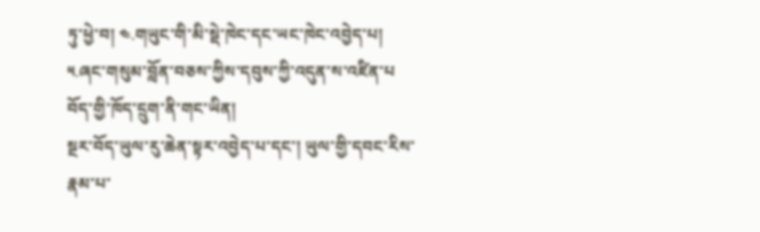ཏུ་ཕྱེ་བ། ༤.གཡུང་གི་མི་སྡེ་ཁེང་དང་ཡང་ཁེང་འབྱེད་པ། ༥.ཞང་གསུམ་བློན་བཅས་ཀྱིས་དབུས་ཀྱི་འདུན་ས་འཛིན་པ
བོད་གྱི་ཁོད་དྲུག་ནི་གང་ཡིན།
སྔར་བོད་ཡུལ་རུ་ཆེན་སྟར་འབྱེད་པ་དང་། ཡུལ་གྱི་དབང་རིས་རྣམ་པ་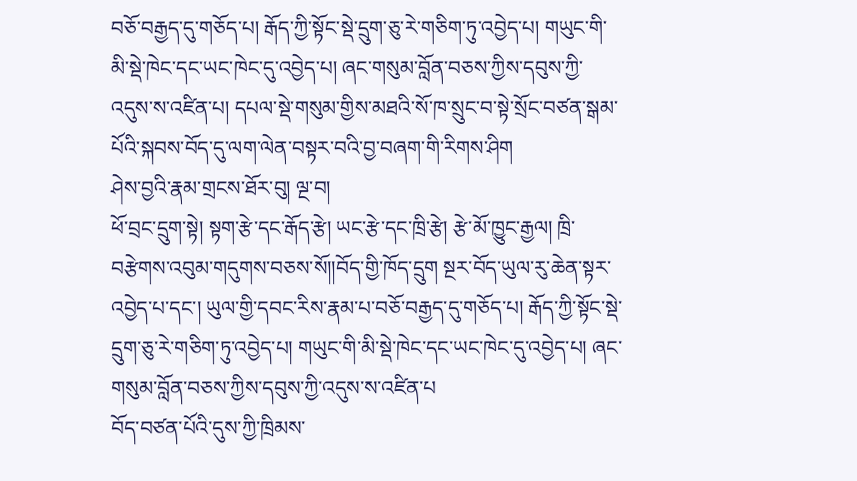བཅོ་བརྒྱད་དུ་གཅོད་པ། རྒོད་ཀྱི་སྟོང་སྡེ་དྲུག་ཅུ་རེ་གཅིག་ཏུ་འབྱེད་པ། གཡུང་གི་མི་སྡེ་ཁེང་དང་ཡང་ཁེང་དུ་འབྱེད་པ། ཞང་གསུམ་བློན་བཅས་ཀྱིས་དབུས་ཀྱི་འདུས་ས་འཛིན་པ། དཔལ་སྡེ་གསུམ་གྱིས་མཐའི་སོ་ཁ་སྲུང་བ་སྟེ་སྲོང་བཙན་སྒམ་པོའི་སྐབས་བོད་དུ་ལག་ལེན་བསྟར་བའི་བྱ་བཞག་གི་རིགས་ཤིག
ཤེས་བྱའི་རྣམ་གྲངས་ཐོར་བུ། ལྔ་བ།
ཕོ་བྲང་དྲུག་སྟེ། སྟག་རྩེ་དང་རྒོད་རྩེ། ཡང་རྩེ་དང་ཁྲི་རྩེ། རྩེ་མོ་ཁྱུང་རྒྱལ། ཁྲི་བརྩེགས་འབུམ་གདུགས་བཅས་སོ།།བོད་གྱི་ཁོད་དྲུག སྔར་བོད་ཡུལ་རུ་ཆེན་སྟར་འབྱེད་པ་དང་། ཡུལ་གྱི་དབང་རིས་རྣམ་པ་བཅོ་བརྒྱད་དུ་གཅོད་པ། རྒོད་ཀྱི་སྟོང་སྡེ་དྲུག་ཅུ་རེ་གཅིག་ཏུ་འབྱེད་པ། གཡུང་གི་མི་སྡེ་ཁེང་དང་ཡང་ཁེང་དུ་འབྱེད་པ། ཞང་གསུམ་བློན་བཅས་ཀྱིས་དབུས་ཀྱི་འདུས་ས་འཛིན་པ
བོད་བཙན་པོའི་དུས་ཀྱི་ཁྲིམས་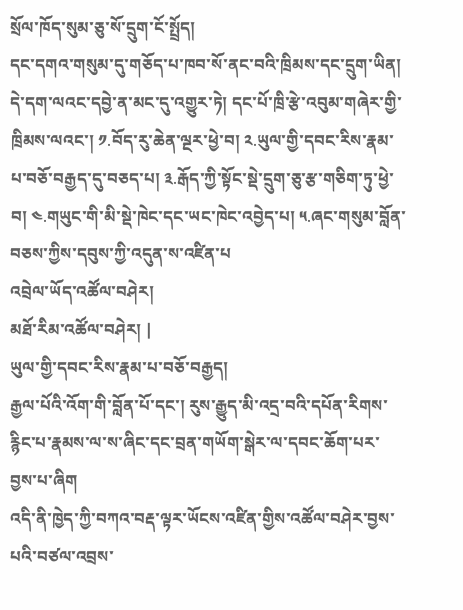སྲོལ་ཁོད་སུམ་ཅུ་སོ་དྲུག་ངོ་སྤྲོད།
དང་དགའ་གསུམ་དུ་གཅོད་པ་ཁབ་སོ་ནང་བའི་ཁྲིམས་དང་དྲུག་ཡིན། དེ་དག་ལའང་དབྱེ་ན་མང་དུ་འགྱུར་ཏེ། དང་པོ་ཁྲི་རྩེ་འབུམ་གཞེར་གྱི་ཁྲིམས་ལའང་། ༡.བོད་རུ་ཆེན་ལྔར་ཕྱེ་བ། ༢.ཡུལ་གྱི་དབང་རིས་རྣམ་པ་བཅོ་བརྒྱད་དུ་བཅད་པ། ༣.རྒོད་ཀྱི་སྟོང་སྡེ་དྲུག་ཅུ་རྩ་གཅིག་ཏུ་ཕྱེ་བ། ༤.གཡུང་གི་མི་སྡེ་ཁེང་དང་ཡང་ཁེང་འབྱེད་པ། ༥.ཞང་གསུམ་བློན་བཅས་ཀྱིས་དབུས་ཀྱི་འདུན་ས་འཛིན་པ
འབྲེལ་ཡོད་འཚོལ་བཤེར།
མཐོ་རིམ་འཚོལ་བཤེར། |
ཡུལ་གྱི་དབང་རིས་རྣམ་པ་བཅོ་བརྒྱད།
རྒྱལ་པོའི་འོག་གི་བློན་པོ་དང་། རུས་རྒྱུད་མི་འདྲ་བའི་དཔོན་རིགས་རྙིང་པ་རྣམས་ལ་ས་ཞིང་དང་བྲན་གཡོག་སྒེར་ལ་དབང་ཆོག་པར་བྱས་པ་ཞིག
འདི་ནི་ཁྱེད་ཀྱི་བཀའ་བརྡ་ལྟར་ཡོངས་འཛིན་གྱིས་འཚོལ་བཤེར་བྱས་པའི་བཙལ་འབྲས་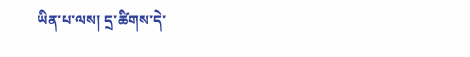ཡིན་པ་ལས། དྲ་ཚིགས་དེ་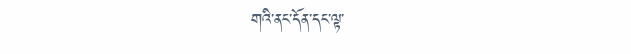གའི་ནང་དོན་དང་ལྟ་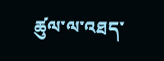ཚུལ་ལ་འཐད་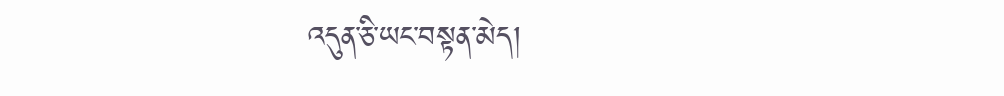འདུན་ཅི་ཡང་བསྟན་མེད།